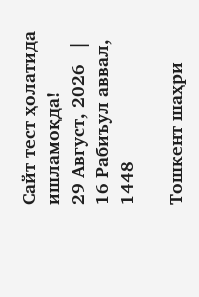Сайт тест ҳолатида ишламоқда!
29 Август, 2026   |   16 Рабиъул аввал, 1448

Тошкент шаҳри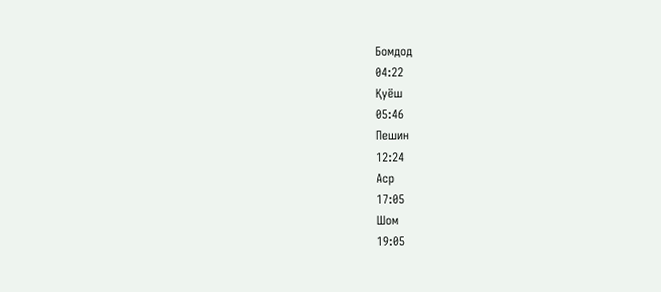Бомдод
04:22
Қуёш
05:46
Пешин
12:24
Аср
17:05
Шом
19:05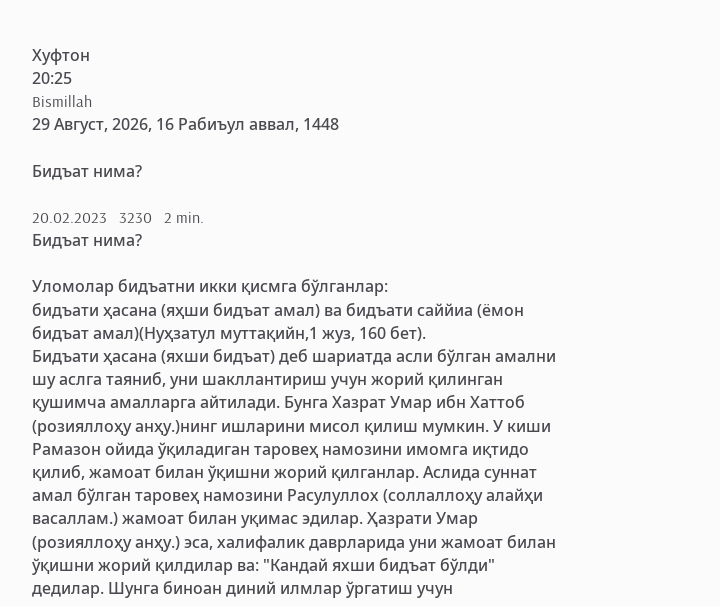Хуфтон
20:25
Bismillah
29 Август, 2026, 16 Рабиъул аввал, 1448

Бидъат нима?

20.02.2023   3230   2 min.
Бидъат нима?

Уломолар бидъатни икки қисмга бўлганлар:
бидъати ҳасана (яҳши бидъат амал) ва бидъати саййиа (ёмон бидъат амал)(Нуҳзатул муттақийн,1 жуз, 160 бет).
Бидъати ҳасана (яхши бидъат) деб шариатда асли бўлган амални шу аслга таяниб, уни шакллантириш учун жорий қилинган қушимча амалларга айтилади. Бунга Хазрат Умар ибн Хаттоб (розияллоҳу анҳу.)нинг ишларини мисол қилиш мумкин. У киши Рамазон ойида ўқиладиган таровеҳ намозини имомга иқтидо қилиб, жамоат билан ўқишни жорий қилганлар. Аслида суннат амал бўлган таровеҳ намозини Расулуллох (соллаллоҳу алайҳи васаллам.) жамоат билан уқимас эдилар. Ҳазрати Умар (розияллоҳу анҳу.) эса, халифалик даврларида уни жамоат билан ўқишни жорий қилдилар ва: "Кандай яхши бидъат бўлди" дедилар. Шунга биноан диний илмлар ўргатиш учун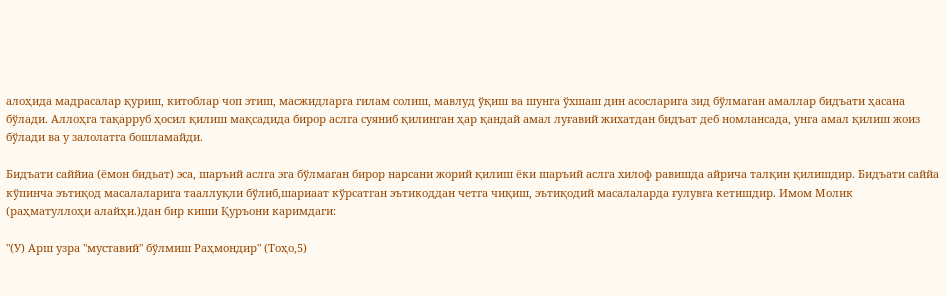алоҳида мадрасалар қуриш, китоблар чоп этиш, масжидларга гилам солиш, мавлуд ўқиш ва шунга ўхшаш дин асосларига зид бўлмаган амаллар бидъати ҳасана бўлади. Аллоҳга тақарруб ҳосил қилиш мақсадида бирор аслга суяниб қилинган ҳар қандай амал луғавий жихатдан бидъат деб номлансада, унга амал қилиш жоиз бўлади ва у залолатга бошламайди.

Бидъати саййиа (ёмон бидьат) эса, шаръий аслга эга бўлмаган бирор нарсани жорий қилиш ёки шаръий аслга хилоф равишда айрича талқин қилишдир. Бидъати саййа кўпинча эътиқод масалаларига тааллуқли бўлиб,шариаат кўрсатган эътикоддан четга чиқиш, эътиқодий масалаларда ғулувга кетишдир. Имом Молик (раҳматуллоҳи алайҳи.)дан бир киши Қуръони каримдаги:

"(У) Арш узра "муставий" бўлмиш Раҳмондир" (Тоҳо,5)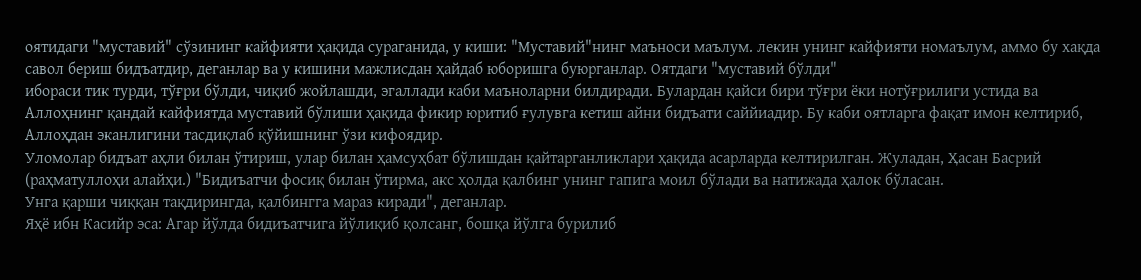оятидаги "муставий" сўзининг кайфияти ҳақида сураганида, у киши: "Муставий"нинг маъноси маълум. лекин унинг кайфияти номаълум, аммо бу хақда савол бериш бидъатдир, деганлар ва у кишини мажлисдан ҳайдаб юборишга буюрганлар. Оятдаги "муставий бўлди"
ибораси тик турди, тўғри бўлди, чиқиб жойлашди, эгаллади каби маъноларни билдиради. Булардан қайси бири тўғри ёки нотўғрилиги устида ва Аллоҳнинг қандай кайфиятда муставий бўлиши ҳақида фикир юритиб ғулувга кетиш айни бидъати саййиадир. Бу каби оятларга фақат имон келтириб, Аллоҳдан эканлигини тасдиқлаб қўйишнинг ўзи кифоядир.
Уломолар бидъат аҳли билан ўтириш, улар билан ҳамсуҳбат бўлишдан қайтарганликлари ҳақида асарларда келтирилган. Жуладан, Ҳасан Басрий (раҳматуллоҳи алайҳи.) "Бидиъатчи фосиқ билан ўтирма, акс ҳолда қалбинг унинг гапига моил бўлади ва натижада ҳалок бўласан.
Унга қарши чиққан тақдирингда, қалбингга мараз киради", деганлар.
Яҳё ибн Касийр эса: Агар йўлда бидиъатчига йўлиқиб қолсанг, бошқа йўлга бурилиб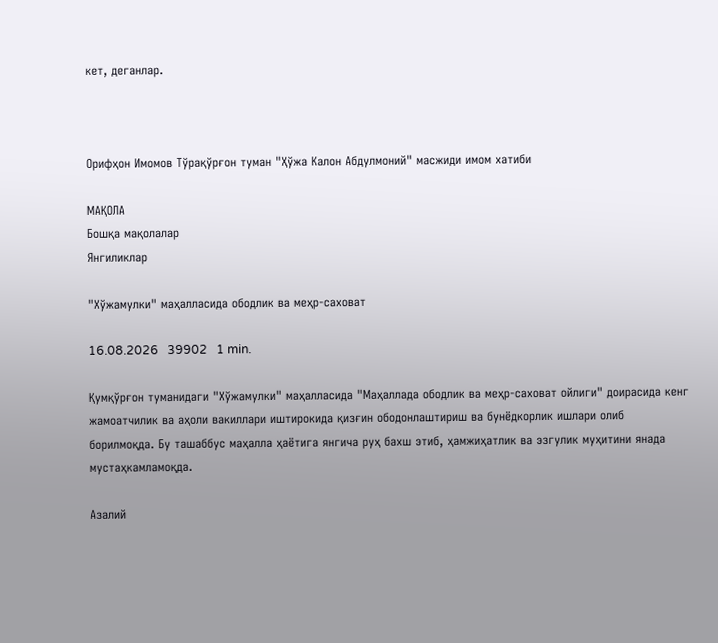кет, деганлар.



Орифҳон Имомов Тўрақўрғон туман "Ҳўжа Калон Абдулмоний" масжиди имом хатиби

МАҚОЛА
Бошқа мақолалар
Янгиликлар

"Хўжамулки" маҳалласида ободлик ва меҳр-саховат

16.08.2026   39902   1 min.

Қумқўрғон туманидаги "Хўжамулки" маҳалласида "Маҳаллада ободлик ва меҳр-саховат ойлиги" доирасида кенг жамоатчилик ва аҳоли вакиллари иштирокида қизғин ободонлаштириш ва бунёдкорлик ишлари олиб борилмоқда. Бу ташаббус маҳалла ҳаётига янгича руҳ бахш этиб, ҳамжиҳатлик ва эзгулик муҳитини янада мустаҳкамламоқда.

Азалий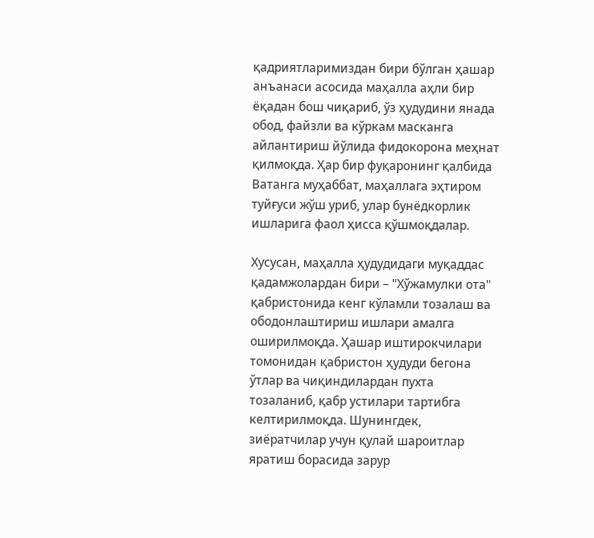қадриятларимиздан бири бўлган ҳашар анъанаси асосида маҳалла аҳли бир ёқадан бош чиқариб, ўз ҳудудини янада обод, файзли ва кўркам масканга айлантириш йўлида фидокорона меҳнат қилмоқда. Ҳар бир фуқаронинг қалбида Ватанга муҳаббат, маҳаллага эҳтиром туйғуси жўш уриб, улар бунёдкорлик ишларига фаол ҳисса қўшмоқдалар.

Хусусан, маҳалла ҳудудидаги муқаддас қадамжолардан бири – "Хўжамулки ота" қабристонида кенг кўламли тозалаш ва ободонлаштириш ишлари амалга оширилмоқда. Ҳашар иштирокчилари томонидан қабристон ҳудуди бегона ўтлар ва чиқиндилардан пухта тозаланиб, қабр устилари тартибга келтирилмоқда. Шунингдек, зиёратчилар учун қулай шароитлар яратиш борасида зарур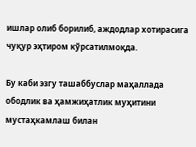ишлар олиб борилиб, аждодлар хотирасига чуқур эҳтиром кўрсатилмоқда.

Бу каби эзгу ташаббуслар маҳаллада ободлик ва ҳамжиҳатлик муҳитини мустаҳкамлаш билан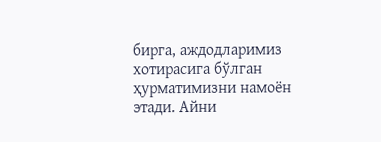бирга, аждодларимиз хотирасига бўлган ҳурматимизни намоён этади. Айни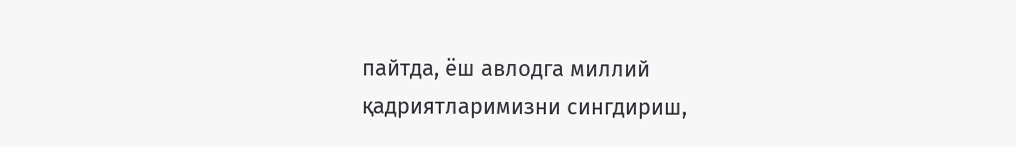пайтда, ёш авлодга миллий қадриятларимизни сингдириш,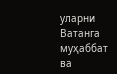уларни Ватанга муҳаббат ва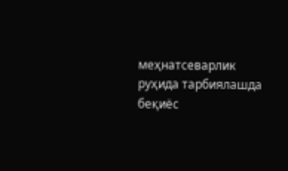меҳнатсеварлик руҳида тарбиялашда беқиёс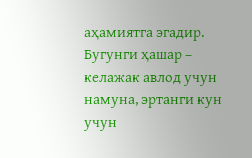аҳамиятга эгадир. Бугунги ҳашар – келажак авлод учун намуна, эртанги кун учун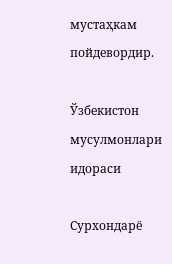мустаҳкам пойдевордир.

Ўзбекистон мусулмонлари идораси

Сурхондарё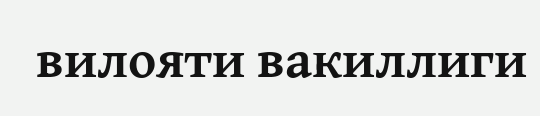вилояти вакиллиги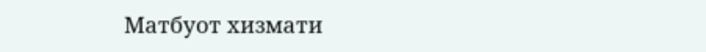Матбуот хизмати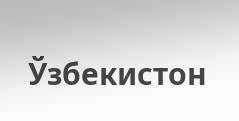Ўзбекистон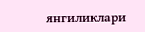янгиликлари